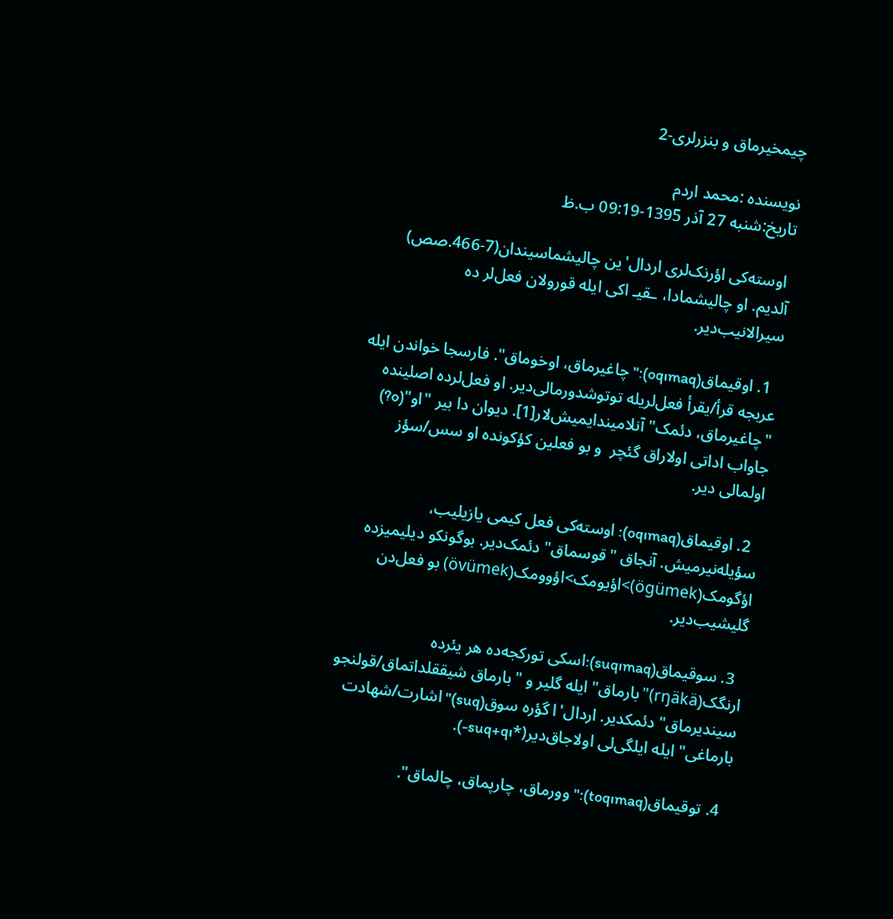چیمخیرماق و بنزرلری-2

نویسنده :محمد اردم
تاریخ:شنبه 27 آذر 1395-09:19 ب.ظ

 اوسته‌کی اؤرنک‌لری اردال'ین چالیشماسیندان(7-466.صص) آلدیم. او چالیشمادا، ـقیـ اکی ایله قورولان فعل‌لر ده سیرالانیب‌دیر.

  1. اوقیماق(oqımaq):"چاغیرماق، اوخوماق". فارسجا خواندن ایله عربجه قرأ/یقرأ فعل‌لریله توتوشدورمالی‌دیر. او فعل‌لرده اصلینده "چاغیرماق، دئمک" آنلامیندایمیش‌لار[1]. دیوان دا بیر "او"(o?) جاواب اداتی اولاراق گئچر  و بو فعلین کؤکونده او سس/سؤز اولمالی دیر.

  2. اوقیماق(oqımaq): اوسته‌کی فعل کیمی یازیلیب، سؤیله‌نیرمیش. آنجاق "قوسماق" دئمک‌دیر. بوگونکو دیلیمیزده اؤگومک(ögümek)>اؤیومک>اؤوومک(övümek) بو فعل‌دن گلیشیب‌دیر.

  3. سوقیماق(suqımaq):اسکی تورکجه‌ده هر یئرده ارنگک(rŋäkä)"بارماق" ایله گلیر و "بارماق شیققلداتماق/قولنجو سیندیرماق" دئمکدیر. اردال'ا گؤره سوق(suq)"اشارت/شهادت بارماغی" ایله ایلگی‌لی اولاجاق‌دیر(*suq+qı-).

  4. توقیماق(toqımaq):"وورماق، چارپماق، چالماق".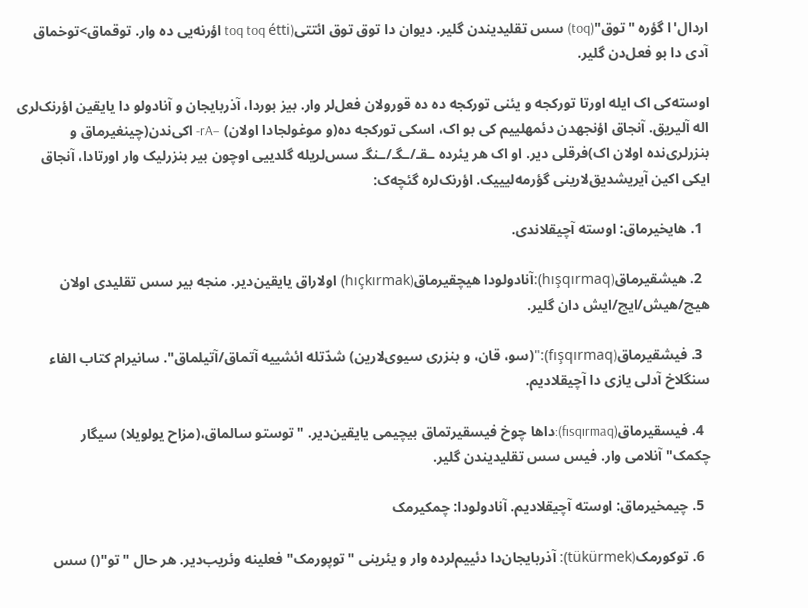اردال'ا گؤره "توق"(toq) سس تقلیدیندن گلیر. دیوان دا توق توق ائتتی(toq toq étti اؤرنه‌یی ده وار. توقماق>توخماق آدی دا بو فعل‌دن گلیر.

اوسته‌کی اک ایله اورتا تورکجه و یئنی تورکجه ده ده قورولان فعل‌لر وار. بیز بوردا، آذربایجان و آنادولو دا یایقین اؤرنک‌لری اله آلیریق. آنجاق اؤنجهدن دئمهلییم کی بو اک، اسکی تورکجه ده(و موغولجادا اولان) –rA- اکی‌ندن(چینغیرماق و بنزرلری‌نده اولان اک)فرقلی دیر. او اک هر یئرده ـقـ/ـگـ/ـنگـ سس‌لریله گلدییی اوچون بیر بنزرلیک وار اورتادا، آنجاق ایکی اکین آیریشدیق‌لارینی گؤرمه‌لیییک. اؤرنک‌لره گئچه‌ک:

  1. هایخیرماق: اوسته آچیقلاندی.

  2. هیشقیرماق(hışqırmaq):آنادولودا هیچقیرماق(hıçkırmak) اولاراق یایقین‌دیر. منجه بیر سس تقلیدی اولان هیچ/هیش/ایچ/ایش دان گلیر.

  3. فیشقیرماق(fışqırmaq):"(سو، قان، و بنزری سیوی‌لارین) شدّتله ائشییه آتماق/آتیلماق". سانیرام کتاب الفاء سنگلاخ آدلی یازی دا آچیقلادیم.

  4. فیسقیرماق(fısqırmaq):داها چوخ فیسقیرتماق بیچیمی یایقین‌دیر. "توستو سالماق،(مزاح یولویلا) سیگار چکمک"آنلامی وار. فیس سس تقلیدیندن گلیر.

  5. چیمخیرماق: اوسته آچیقلادیم. آنادولودا: چمکیرمک

  6. توکورمک(tükürmek): آذربایجان‌دا دئییم‌لرده وار و یئرینی "توپورمک" فعلینه وئریب‌دیر. هر حال "تو"() سس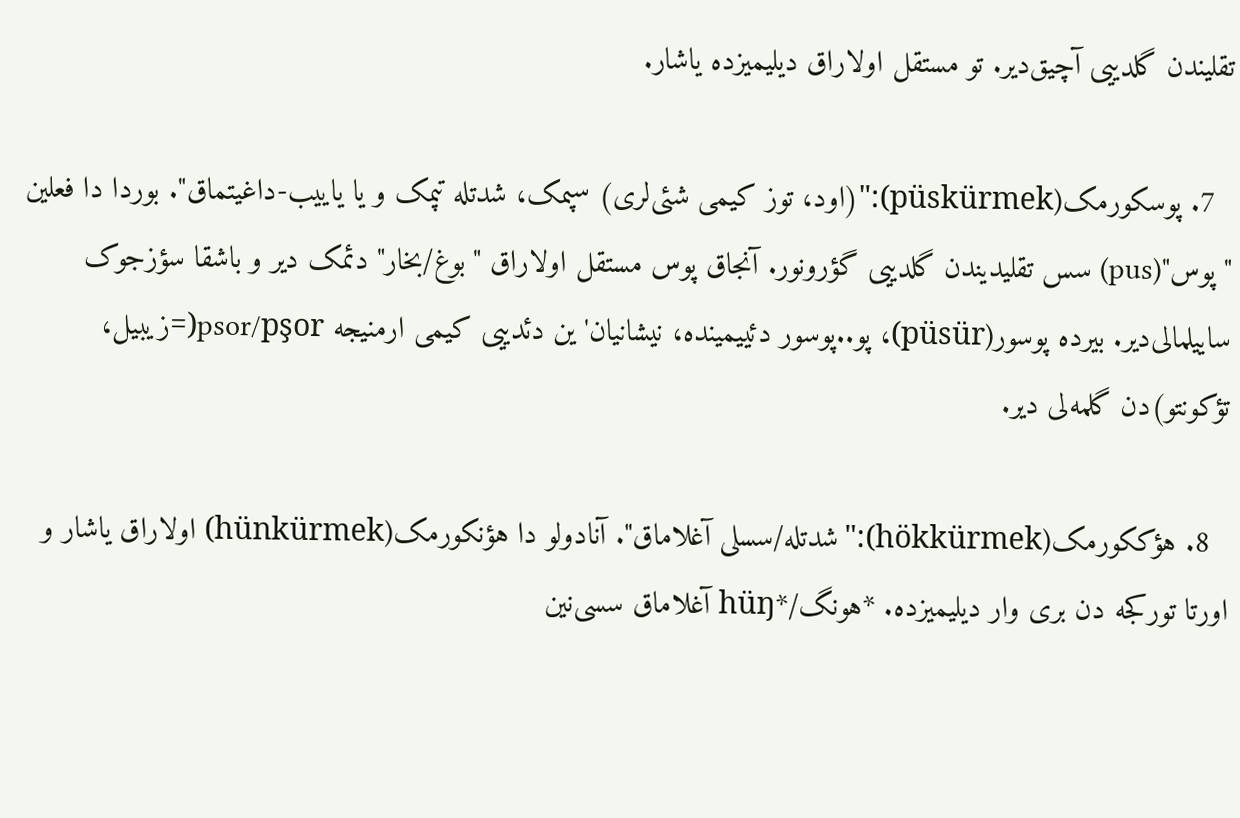تقلیندن گلدییی آچیق‌دیر. تو مستقل اولاراق دیلیمیزده یاشار.

  7. پوسکورمک(püskürmek):"(اود، توز کیمی شئی‌لری) سپمک، شدتله تپمک و یا یاییب-داغیتماق". بوردا دا فعلین "پوس"(pus) سس تقلیدیندن گلدییی گؤرونور. آنجاق پوس مستقل اولاراق "بوغ/بخار" دئمک دیر و باشقا سؤزجوک ساییلمالی‌دیر. بیرده پوسور(püsür)، پو..پوسور دئییمینده، نیشانیان'ین دئدییی کیمی ارمنیجه psor/pşor(=زیبیل، تؤکونتو)دن گلمه‌لی دیر.

  8. هؤککورمک(hökkürmek):"شدتله/سسلی آغلاماق". آنادولو دا هؤنکورمک(hünkürmek) اولاراق یاشار و اورتا تورکجه دن بری وار دیلیمیزده. *هونگ/*hüŋ آغلاماق سسی‌نین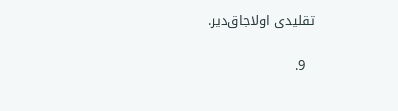تقلیدی اولاجاق‌دیر.

  9.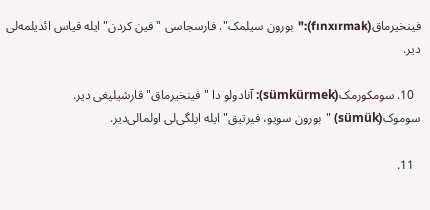فینخیرماق(fınxırmak):"بورون سیلمک". فارسجاسی "فین کردن" ایله قیاس ائدیلمه‌لی دیر.

  10. سومکورمک(sümkürmek): آنادولو دا "فینخیرماق" قارشیلیغی دیر. سوموک(sümük) "بورون سویو، فیرتیق" ایله ایلگی‌لی اولمالی‌دیر.

  11.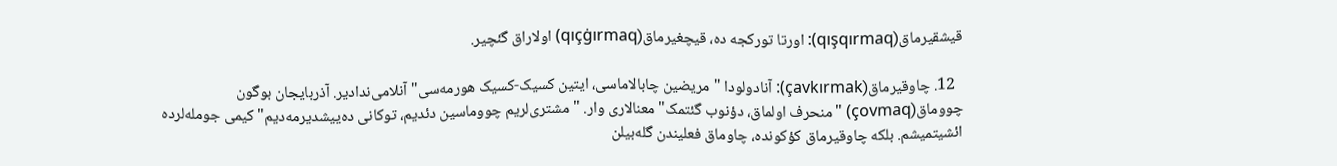قیشقیرماق(qışqırmaq): اورتا تورکجه ده، قیچغیرماق(qıçġırmaq) اولاراق گئچیر.

  12. چاوقیرماق(çavkırmak): آنادولودا "مریضین چابالاماسی، ایتین کسیک-کسیک هورمه‌سی" آنلامی‌ندادیر. آذربایجان بوگون چووماق(çovmaq) "منحرف اولماق، دؤنوب گئتمک" معنالاری وار. "مشتری‌لریم چووماسین دئدیم، توکانی ده‌ییشدیرمه‌دیم" کیمی جومله‌لرده ائشیتمیشم. بلکه چاوقیرماق کؤکونده، چاوماق فعلیندن گله‌بیلن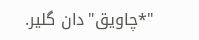"*چاویق"دان گلیر.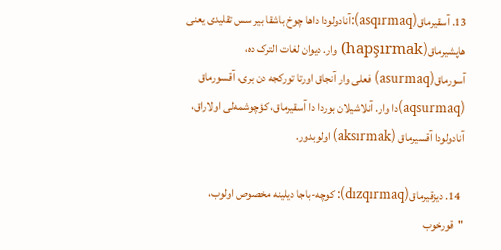13. آسقیرماق(asqırmaq):آنادولودا داها چوخ باشقا بیر سس تقلیدی یعنی هاپشیرماق(hapşırmak) وار. دیوان لغات الترک ده، آسورماق(asurmaq) فعلی وار آنجاق اورتا تورکجه دن بری، آقسورماق (aqsurmaq)دا وار. آنلاشیلان بوردا دا آسقیرماق، کؤچوشمه‌لی اولاراق، آنادولودا آقسیرماق (aksırmak) اولوبدور.

  14. دیزقیرماق(dızqırmaq): کوچه-باجا دیلینه مخصوص اولوب، "قورخوب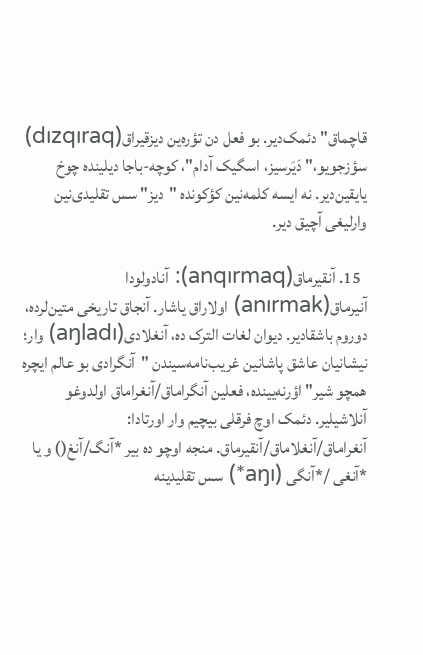قاچماق" دئمک‌دیر. بو فعل دن تؤره‌ین دیزقیراق(dızqıraq) سؤزجویو،"دَیَرسیز، اسگیک آدام"، کوچه-باجا دیلینده چوخ یایقین‌دیر. نه ایسه کلمه‌نین کؤکونده "دیز" سس تقلیدی‌نین وارلیغی آچیق دیر.

  15. آنقیرماق(anqırmaq): آنادولودا آنیرماق(anırmak) اولاراق یاشار. آنجاق تاریخی متین‌لرده، دوروم باشقادیر. دیوان لغات الترک ده، آنغلادی(aŋladı) وار؛ نیشانیان عاشق پاشانین غریب‌نامه‌سیندن "آنگرادی بو عالم ایچره همچو شیر" اؤرنه‌یینده، فعلین آنگراماق/آنغراماق اولدوغو آنلاشیلیر. دئمک اوچ فرقلی بیچیم وار اورتادا: آنغراماق/آنغلاماق/آنقیرماق. منجه اوچو ده بیر *آنگ/آنغ() و یا *آنغی /*آنگی (aŋı*) سس تقلیدینه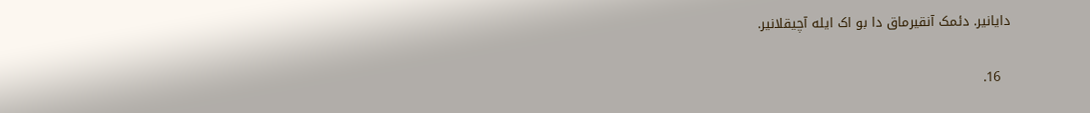دایانیر. دئمک آنقیرماق دا بو اک ایله آچیقلانیر.

  16.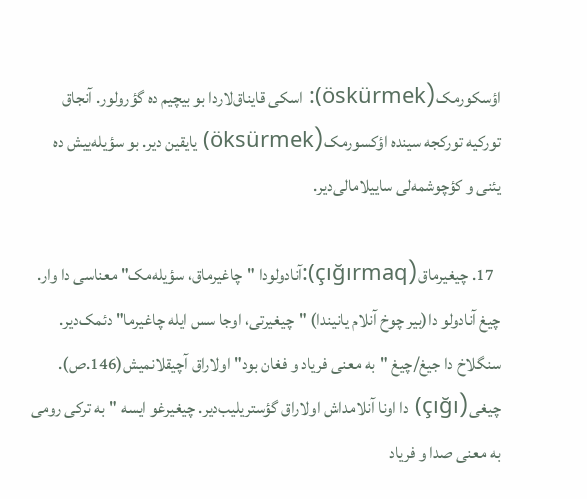اؤسکورمک(öskürmek): اسکی قایناق‌لاردا بو بیچیم ده گؤرولور. آنجاق تورکیه تورکجه سینده اؤکسورمک(öksürmek) یایقین دیر. بو سؤیله‌ییش ده یئنی و کؤچوشمه‌لی ساییلامالی‌دیر.

  17. چیغیرماق(çığırmaq):آنادولودا "چاغیرماق، سؤیله‌مک" معناسی دا وار. چیغ آنادولو دا(بیر چوخ آنلام یانیندا) "چیغیرتی، اوجا سس ایله چاغیرما" دئمک‌دیر. سنگلاخ دا جیغ/چیغ "به معنی فریاد و فغان بود" اولاراق آچیقلانمیش(146.ص). چیغی(çığı) دا اونا آنلامداش اولاراق گؤستریلیب‌دیر. چیغیرغو ایسه "به ترکی رومی به معنی صدا و فریاد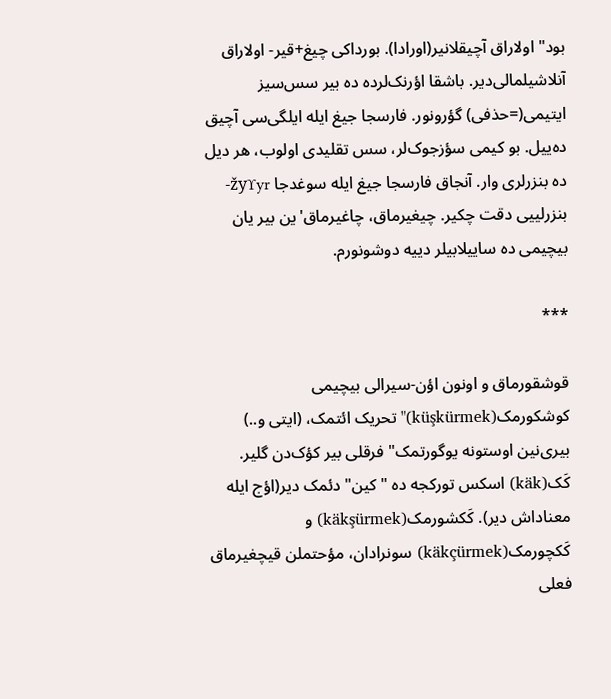بود" اولاراق آچیقلانیر(اورادا). بورداکی چیغ+قیر- اولاراق آنلاشیلمالی‌دیر. باشقا اؤرنک‌لرده ده بیر سس‌سیز ایتیمی(=حذفی) گؤرونور. فارسجا جیغ ایله ایلگی‌سی آچیق ده‌ییل. بو کیمی سؤزجوک‌لر، سس تقلیدی اولوب، هر دیل ده بنزرلری وار. آنجاق فارسجا جیغ ایله سوغدجا žyϒyr- بنزرلییی دقت چکیر. چیغیرماق، چاغیرماق'ین بیر یان بیچیمی ده ساییلابیلر دییه دوشونورم.

***

قوشقورماق و اونون اؤن-سیرالی بیچیمی کوشکورمک(küşkürmek)"تحریک ائتمک، (ایتی و..) بیری‌نین اوستونه یوگورتمک" فرقلی بیر کؤک‌دن گلیر. کَک(käk) اسکس تورکجه ده "کین" دئمک دیر(اؤج ایله معناداش دیر). کَکشورمک(käkşürmek) و کَکچورمک(käkçürmek) سونرادان، مؤحتملن قیچغیرماق فعلی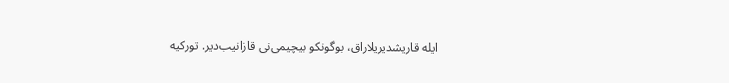ایله قاریشدیریلاراق، بوگونکو بیچیمی‌نی قازانیب‌دیر. تورکیه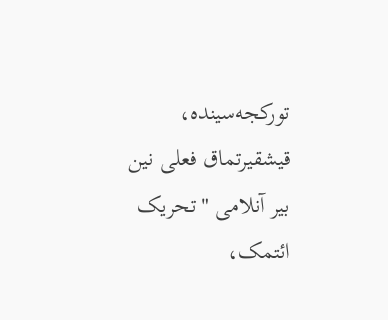تورکجه‌سینده، قیشقیرتماق فعلی نین بیر آنلامی "تحریک ائتمک،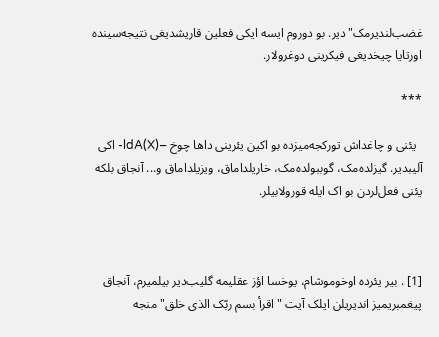غضب‌لندیرمک"دیر. بو دوروم ایسه ایکی فعلین قاریشدیغی نتیجه‌سینده اورتایا چیخدیغی فیکرینی دوغرولار.

***

  یئنی و چاغداش تورکجه‌میزده بو اکین یئرینی داها چوخ –(X)ldA- اکی آلیبدیر. گیزلده‌مک، گوببولده‌مک، خاریلداماق، ویزیلداماق و... آنجاق بلکه یئنی فعل‌لردن بو اک ایله قورولابیلر.



[1] . بیر یئرده اوخوموشام، یوخسا اؤز عقلیمه گلیب‌دیر بیلمیرم، آنجاق پیغمبریمیز اندیریلن ایلک آیت "اقرأ بسم ربّک الذی خلق" منجه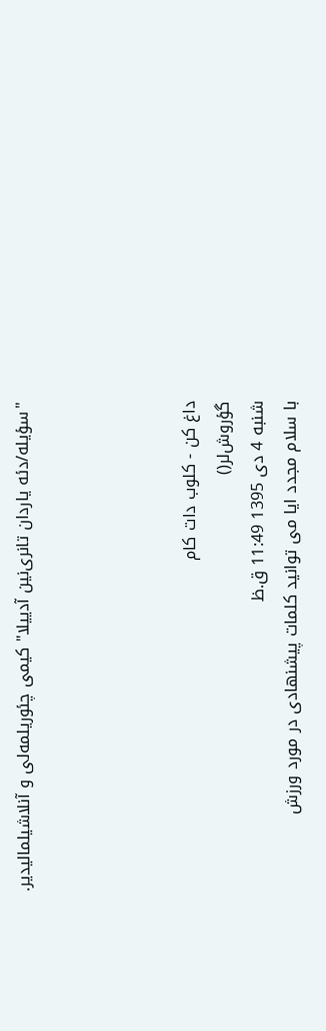"سؤیله/دئه یاردان تانری‌نین آدییلا" کیمی چئوریلمه‌لی و آنلاشیلمالیدیر.




داغ کن - کلوب دات کام
گؤروش‌لر()
شنبه 4 دی 1395 11:49 ق.ظ
با سلام مجدد ایا می توانید کلمات پیشنهادی در مورد ورزش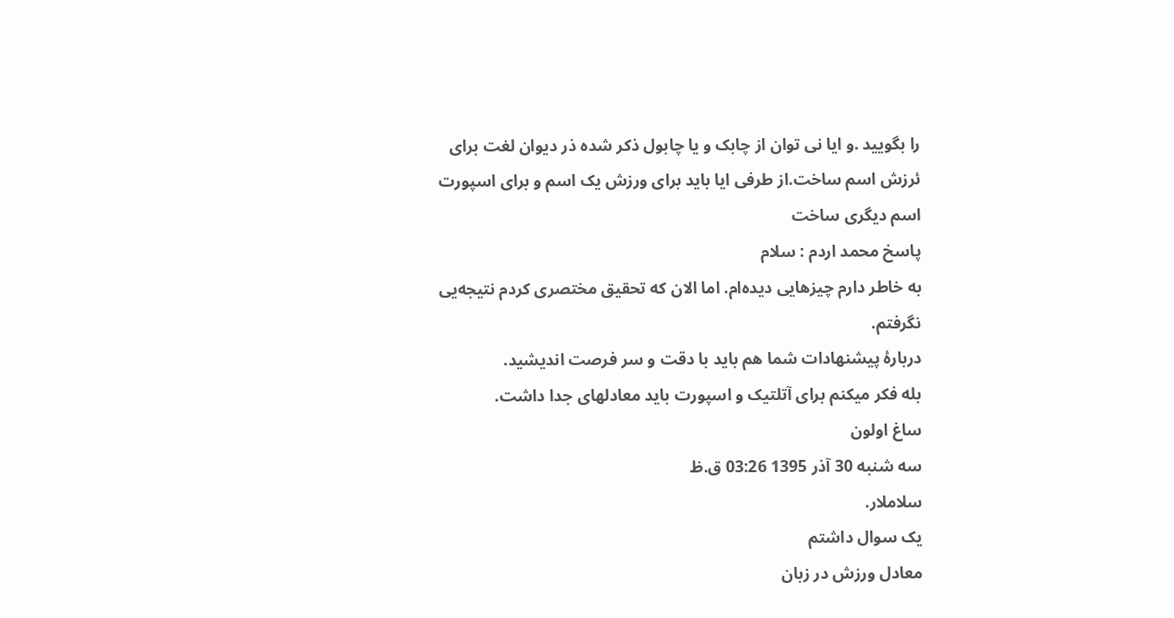را بگویید .و ایا نی توان از چابک و یا چابول ذکر شده ذر دیوان لغت برای ئرزش اسم ساخت.از طرفی ایا باید برای ورزش یک اسم و برای اسپورت اسم دیگری ساخت
پاسخ محمد اردم : سلام
به خاطر دارم چیزهایی دیده‌ام. اما الان که تحقیق مختصری کردم نتیجه‌یی نگرفتم.
دربارۀ پیشنهادات شما هم باید با دقت و سر فرصت اندیشید.
بله فکر میکنم برای آتلتیک و اسپورت باید معادلهای جدا داشت.
ساغ اولون
سه شنبه 30 آذر 1395 03:26 ق.ظ
سلاملار.
یک سوال داشتم
معادل ورزش در زبان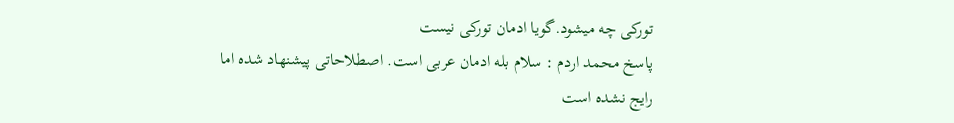تورکی چه میشود.گویا ادمان تورکی نیست
پاسخ محمد اردم : سلام بله ادمان عربی است. اصطلاحاتی پیشنهاد شده اما رایج نشده است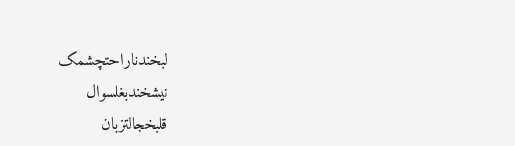لبخندناراحتچشمک
نیشخندبغلسوال
قلبخجالتزبان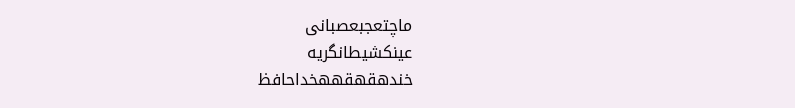ماچتعجبعصبانی
عینکشیطانگریه
خندهقهقههخداحافظ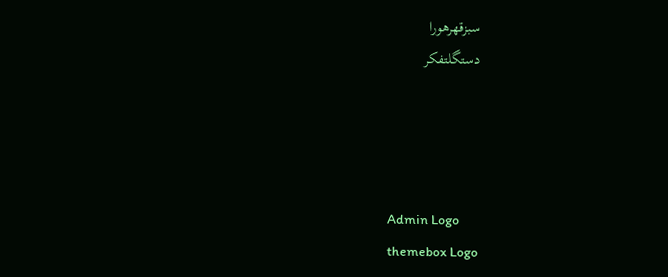سبزقهرهورا
دستگلتفکر




Admin Logo
themebox Logo